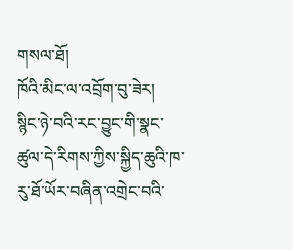གསལ་ཐོ།
ཁོའི་མིང་ལ་འབྲོག་བུ་ཟེར།
སྙིང་ཉེ་བའི་རང་བྱུང་གི་སྣང་ཚུལ་དེ་རིགས་ཀྱིས་སྐྱིད་ཆུའི་ཁ་རུ་ཐོ་ཡོར་བཞིན་འགྲེང་བའི་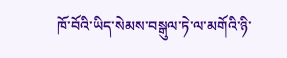ཁོ་བོའི་ཡིད་སེམས་བསྒུལ་ཏེ་ལ་མགོའི་ཉི་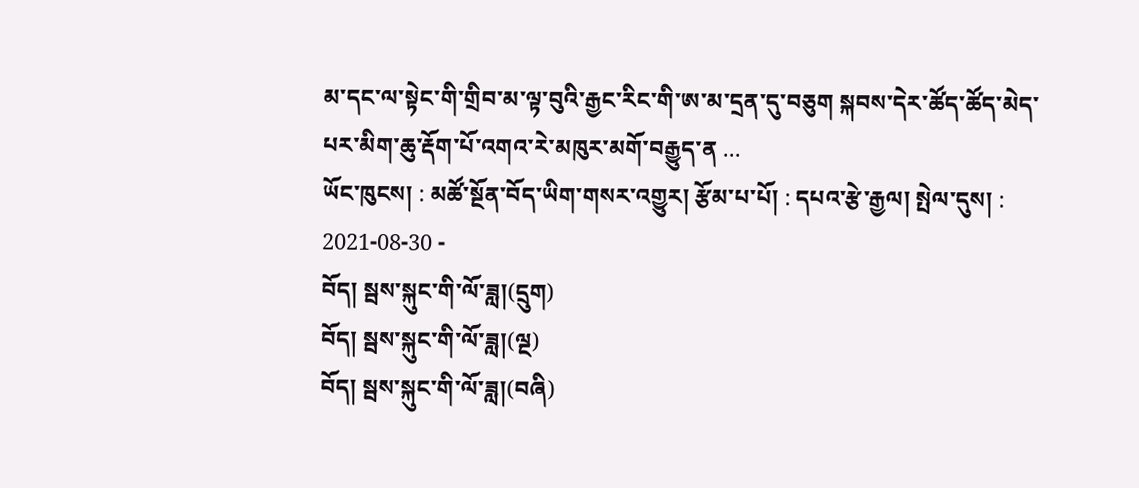མ་དང་ལ་སྟེང་གི་གྲིབ་མ་ལྟ་བུའི་རྒྱང་རིང་གི་ཨ་མ་དྲན་དུ་བཅུག སྐབས་དེར་ཚོད་ཚོད་མེད་པར་མིག་ཆུ་རྡོག་པོ་འགའ་རེ་མཁུར་མགོ་བརྒྱུད་ན ...
ཡོང་ཁུངས། : མཚོ་སྔོན་བོད་ཡིག་གསར་འགྱུར། རྩོམ་པ་པོ། : དཔའ་རྩེ་རྒྱལ། སྤེལ་དུས། : 2021-08-30 -
བོད། སྦས་སྐུང་གི་ལོ་ཟླ།(དྲུག)
བོད། སྦས་སྐུང་གི་ལོ་ཟླ།(ལྔ)
བོད། སྦས་སྐུང་གི་ལོ་ཟླ།(བཞི)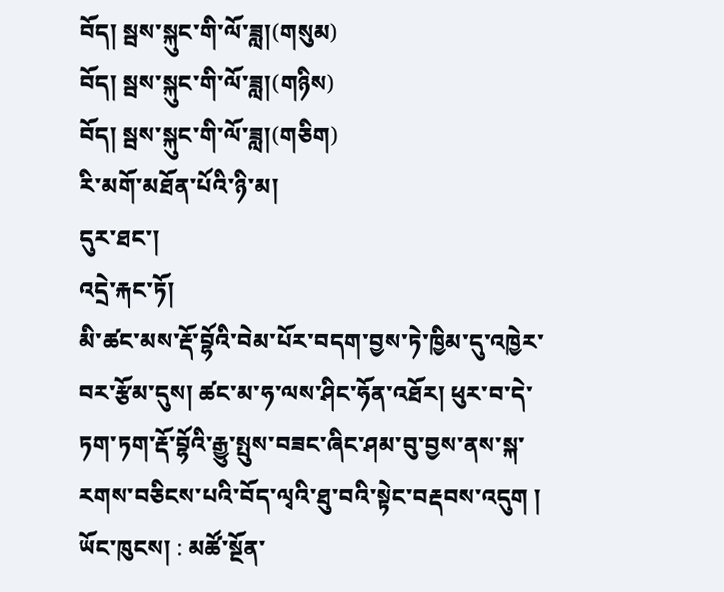བོད། སྦས་སྐུང་གི་ལོ་ཟླ།(གསུམ)
བོད། སྦས་སྐུང་གི་ལོ་ཟླ།(གཉིས)
བོད། སྦས་སྐུང་གི་ལོ་ཟླ།(གཅིག)
རི་མགོ་མཐོན་པོའི་ཉི་མ།
དུར་ཐང་།
འདྲེ་རྐང་ཏོ།
མི་ཚང་མས་རྡོ་བྷོའི་བེམ་པོར་བདག་བྱས་ཏེ་ཁྱིམ་དུ་འཁྱེར་བར་རྩོམ་དུས། ཚང་མ་ཧ་ལས་ཤིང་ཧོན་འཐོར། ཕུར་བ་དེ་ཏག་ཏག་རྡོ་བྷོའི་རྒྱུ་སྤུས་བཟང་ཞིང་ཤམ་བུ་བྱས་ནས་སྐ་རགས་བཅིངས་པའི་བོད་ལྭའི་ཐུ་བའི་སྟེང་བརྡབས་འདུག །
ཡོང་ཁུངས། : མཚོ་སྔོན་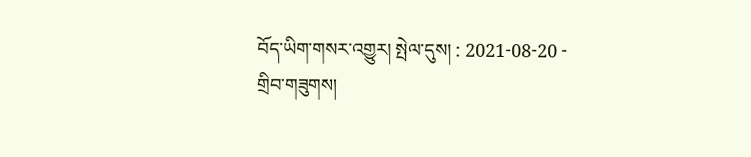བོད་ཡིག་གསར་འགྱུར། སྤེལ་དུས། : 2021-08-20 -
གྲིབ་གཟུགས།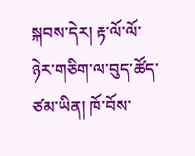སྐབས་དེར། རྟ་ལོ་ལོ་ཉེར་གཅིག་ལ་བུད་ཚོད་ཙམ་ཡིན། ཁོ་བོས་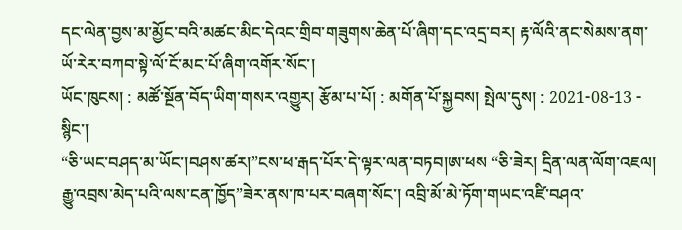དང་ལེན་བྱས་མ་མྱོང་བའི་མཚང་མིང་དེའང་གྲིབ་གཟུགས་ཆེན་པོ་ཞིག་དང་འདྲ་བར། རྟ་ལོའི་ནང་སེམས་ནག་ཡོ་རེར་བཀབ་སྟེ་ལོ་ངོ་མང་པོ་ཞིག་འགོར་སོང་།
ཡོང་ཁུངས། : མཚོ་སྔོན་བོད་ཡིག་གསར་འགྱུར། རྩོམ་པ་པོ། : མགོན་པོ་སྐྱབས། སྤེལ་དུས། : 2021-08-13 -
སྙིང་།
“ཅི་ཡང་བཤད་མ་ཡོང་།བཤས་ཚར།”ངས་ཕ་རྒད་པོར་དེ་ལྟར་ལན་བཏབ།ཨ་ཕས “ཅི་ཟེར། དྲིན་ལན་ལོག་འཇལ། རྒྱུ་འབྲས་མེད་པའི་ལས་ངན་ཁྱོད”ཟེར་ནས་ཁ་པར་བཞག་སོང་། འབྲི་མོ་མེ་ཏོག་གཡང་འཛི་བཤའ་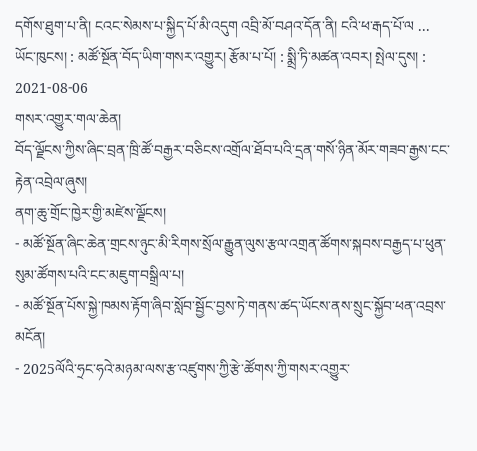དགོས་ཐུག་པ་ནི། ངའང་སེམས་པ་སྐྱིད་པོ་མི་འདུག འབྲི་མོ་བཤའ་དོན་ནི། ངའི་ཕ་རྒད་པོ་ལ ...
ཡོང་ཁུངས། : མཚོ་སྔོན་བོད་ཡིག་གསར་འགྱུར། རྩོམ་པ་པོ། : སྨྲི་ཏི་མཚན་འབར། སྤེལ་དུས། : 2021-08-06
གསར་འགྱུར་གལ་ཆེན།
བོད་ལྗོངས་ཀྱིས་ཞིང་བྲན་ཁྲི་ཚོ་བརྒྱར་བཅིངས་འགྲོལ་ཐོབ་པའི་དྲན་གསོ་ཉིན་མོར་གཟབ་རྒྱས་ངང་རྟེན་འབྲེལ་ཞུས།
ནག་ཆུ་གྲོང་ཁྱེར་གྱི་མཛེས་ལྗོངས།
- མཚོ་སྔོན་ཞིང་ཆེན་གྲངས་ཉུང་མི་རིགས་སྲོལ་རྒྱུན་ལུས་རྩལ་འགྲན་ཚོགས་སྐབས་བརྒྱད་པ་ཕུན་སུམ་ཚོགས་པའི་ངང་མཇུག་བསྒྲིལ་པ།
- མཚོ་སྔོན་པོས་སྐྱེ་ཁམས་རྟོག་ཞིབ་སློབ་སྦྱོང་བྱས་ཏེ་གནས་ཚད་ཡོངས་ནས་སྲུང་སྐྱོབ་ཕན་འབྲས་མངོན།
- 2025ལོའི་ཧྲང་ཧའེ་མཉམ་ལས་རྩ་འཛུགས་ཀྱི་རྩེ་ཚོགས་ཀྱི་གསར་འགྱུར་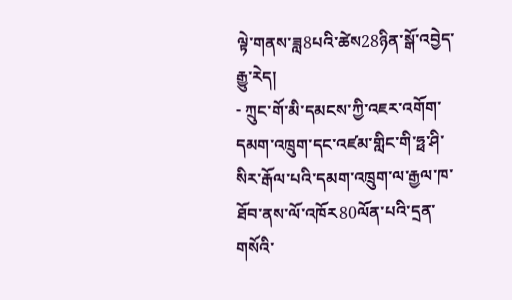ལྟེ་གནས་ཟླ8པའི་ཚེས28ཉིན་སྒོ་འབྱེད་རྒྱུ་རེད།
- ཀྲུང་གོ་མི་དམངས་ཀྱི་འཇར་འགོག་དམག་འཁྲུག་དང་འཛམ་གླིང་གི་ཧྥ་ཤི་སིར་རྒོལ་པའི་དམག་འཁྲུག་ལ་རྒྱལ་ཁ་ཐོབ་ནས་ལོ་འཁོར80ལོན་པའི་དྲན་གསོའི་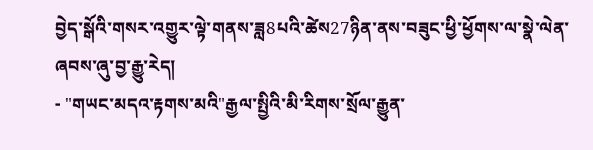བྱེད་སྒོའི་གསར་འགྱུར་ལྟེ་གནས་ཟླ8པའི་ཚེས27ཉིན་ནས་བཟུང་ཕྱི་ཕྱོགས་ལ་སྣེ་ལེན་ཞབས་ཞུ་བྱ་རྒྱུ་རེད།
- "གཡང་མདའ་རྟགས་མའི"རྒྱལ་སྤྱིའི་མི་རིགས་སྲོལ་རྒྱུན་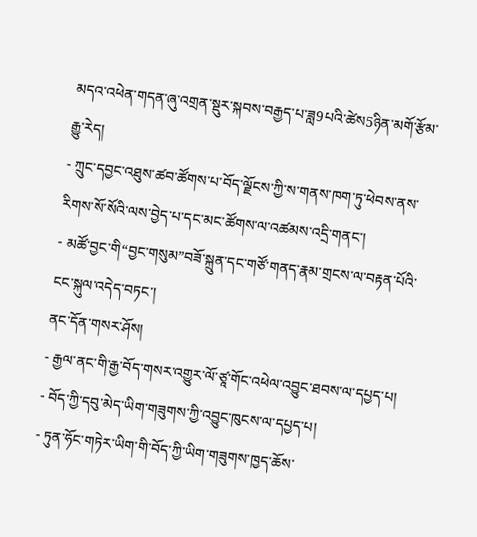མདའ་འཕེན་གདན་ཞུ་འགྲན་སྡུར་སྐབས་བརྒྱད་པ་ཟླ9པའི་ཚེས5ཉིན་མགོ་རྩོམ་རྒྱུ་རེད།
- ཀྲུང་དབྱང་འཐུས་ཚབ་ཚོགས་པ་བོད་ལྗོངས་ཀྱི་ས་གནས་ཁག་ཏུ་ཕེབས་ནས་རིགས་སོ་སོའི་ལས་བྱེད་པ་དང་མང་ཚོགས་ལ་འཚམས་འདྲི་གནང་།
- མཚོ་བྱང་གི“བྱང་གསུམ”བཟོ་སྐྲུན་དང་གཙོ་གནད་རྣམ་གྲངས་ལ་བརྟན་པོའི་ངང་སྐུལ་འདེད་བཏང་།
ནང་དོན་གསར་ཤོས།
- རྒྱལ་ནང་གི་རྒྱ་བོད་གསར་འགྱུར་ལོ་ཙཱ་གོང་འཕེལ་འབྱུང་ཐབས་ལ་དཔྱད་པ།
- བོད་ཀྱི་དབུ་མེད་ཡིག་གཟུགས་ཀྱི་འབྱུང་ཁུངས་ལ་དཔྱད་པ།
- ཏུན་ཧོང་གཏེར་ཡིག་གི་བོད་ཀྱི་ཡིག་གཟུགས་ཁྱད་ཆོས་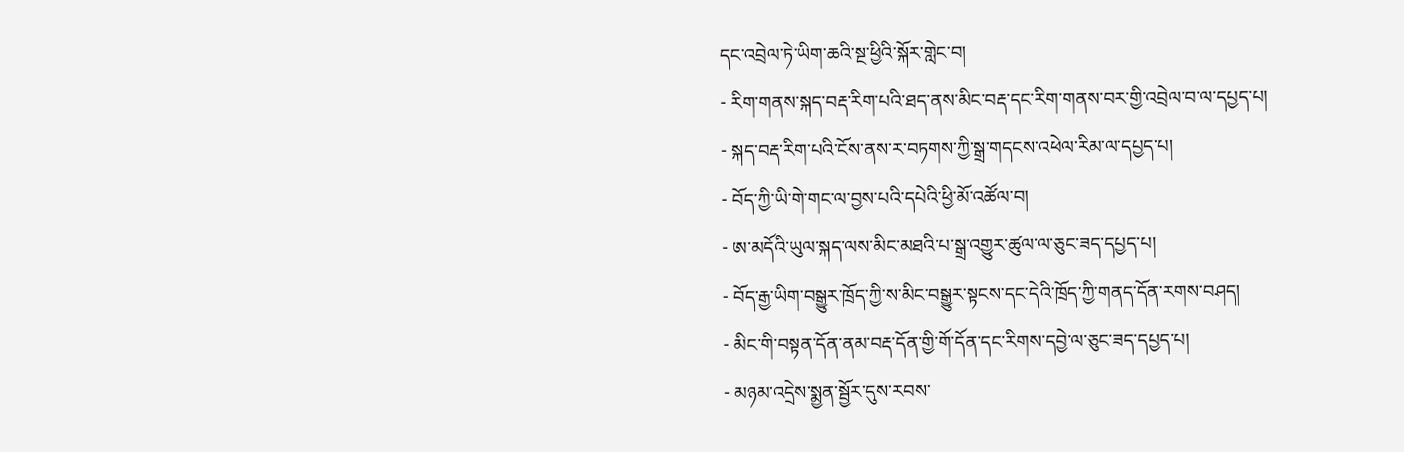དང་འབྲེལ་ཏེ་ཡིག་ཆའི་སྔ་ཕྱིའི་སྐོར་གླེང་བ།
- རིག་གནས་སྐད་བརྡ་རིག་པའི་ཐད་ནས་མིང་བརྡ་དང་རིག་གནས་བར་གྱི་འབྲེལ་བ་ལ་དཔྱད་པ།
- སྐད་བརྡ་རིག་པའི་ངོས་ནས་ར་བཏགས་ཀྱི་སྒྲ་གདངས་འཕེལ་རིམ་ལ་དཔྱད་པ།
- བོད་ཀྱི་ཡི་གེ་གང་ལ་བྱས་པའི་དཔེའི་ཕྱི་མོ་འཚོལ་བ།
- ཨ་མདོའི་ཡུལ་སྐད་ལས་མིང་མཐའི་པ་སྒྲ་འགྱུར་ཚུལ་ལ་ཅུང་ཟད་དཔྱད་པ།
- བོད་རྒྱ་ཡིག་བསྒྱུར་ཁྲོད་ཀྱི་ས་མིང་བསྒྱུར་སྟངས་དང་དེའི་ཁྲོད་ཀྱི་གནད་དོན་རགས་བཤད།
- མིང་གི་བསྟན་དོན་ནམ་བརྡ་དོན་གྱི་གོ་དོན་དང་རིགས་དབྱེ་ལ་ཅུང་ཟད་དཔྱད་པ།
- མཉམ་འདྲེས་སྨྱན་སྦྱོར་དུས་རབས་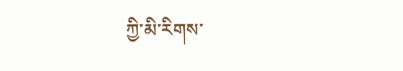ཀྱི་མི་རིགས་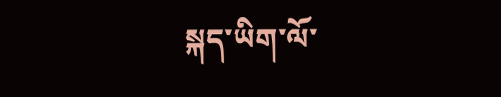སྐད་ཡིག་ལོ་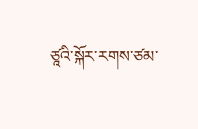ཙཱའི་སྐོར་རགས་ཙམ་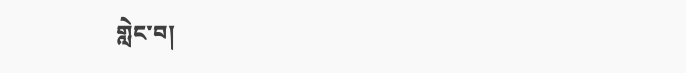གླེང་བ།